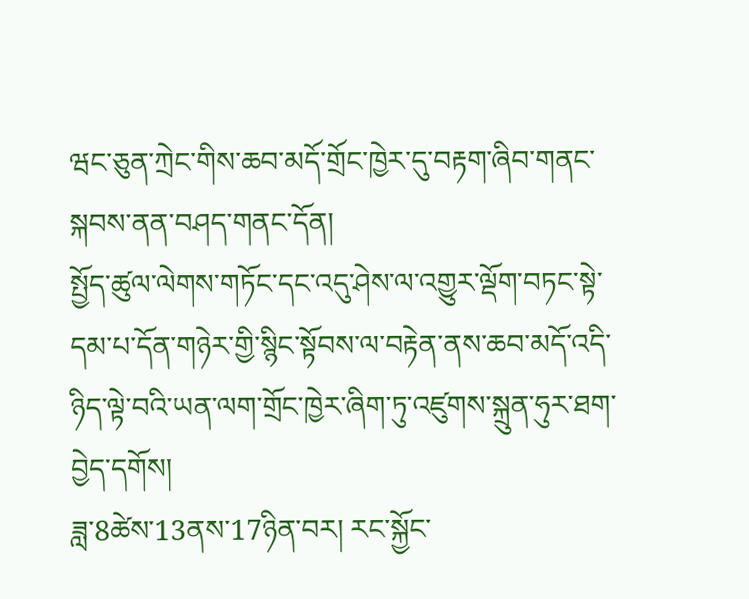ཝང་ཅུན་ཀྲེང་གིས་ཆབ་མདོ་གྲོང་ཁྱེར་དུ་བརྟག་ཞིབ་གནང་སྐབས་ནན་བཤད་གནང་དོན།
སྤྱོད་ཚུལ་ལེགས་གཏོང་དང་འདུ་ཤེས་ལ་འགྱུར་ལྡོག་བཏང་སྟེ་དམ་པ་དོན་གཉེར་གྱི་སྙིང་སྟོབས་ལ་བརྟེན་ནས་ཆབ་མདོ་འདི་ཉིད་ལྟེ་བའི་ཡན་ལག་གྲོང་ཁྱེར་ཞིག་ཏུ་འཛུགས་སྐྲུན་ཧུར་ཐག་བྱེད་དགོས།
ཟླ་8ཚེས་13ནས་17ཉིན་བར། རང་སྐྱོང་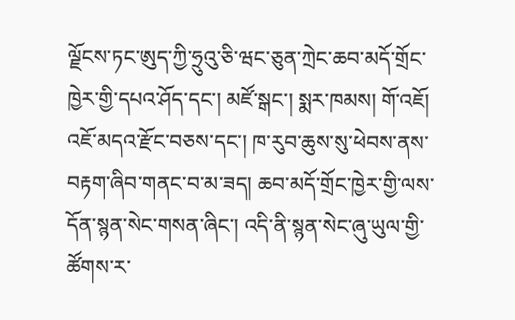ལྗོངས་ཏང་ཨུད་ཀྱི་ཧྲུའུ་ཅི་ཝང་ཅུན་ཀྲེང་ཆབ་མདོ་གྲོང་ཁྱེར་གྱི་དཔའ་ཤོད་དང་། མཛོ་སྒང་། སྨར་ཁམས། གོ་འཇོ། འཇོ་མདའ་རྫོང་བཅས་དང་། ཁ་རུབ་ཆུས་སུ་ཕེབས་ནས་བརྟག་ཞིབ་གནང་བ་མ་ཟད། ཆབ་མདོ་གྲོང་ཁྱེར་གྱི་ལས་དོན་སྙན་སེང་གསན་ཞིང་། འདི་ནི་སྙན་སེང་ཞུ་ཡུལ་གྱི་ཚོགས་ར་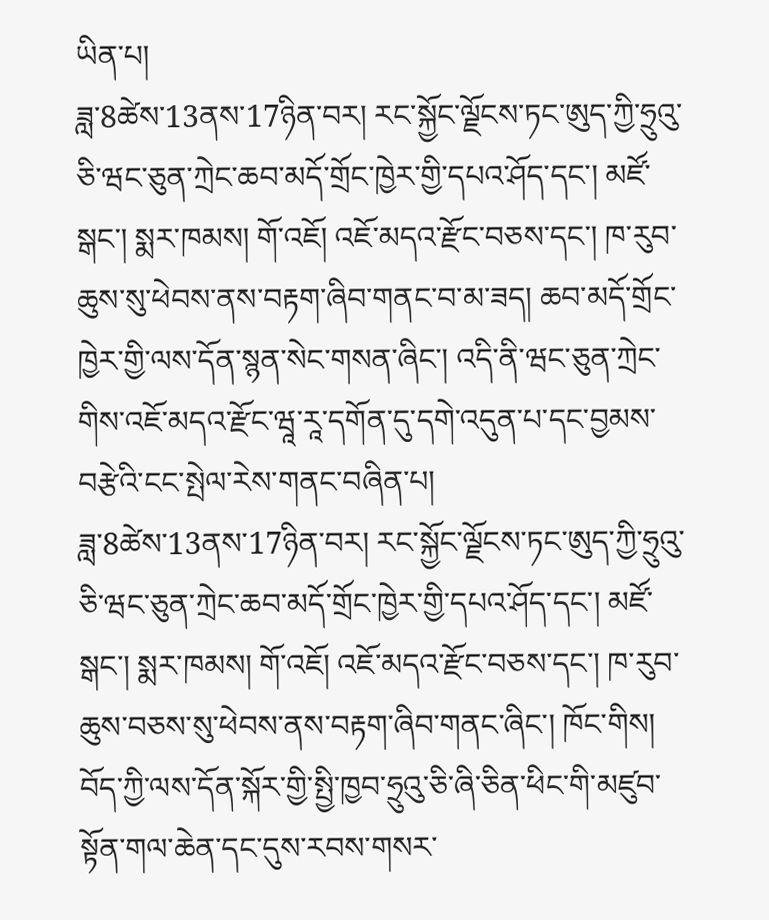ཡིན་པ།
ཟླ་8ཚེས་13ནས་17ཉིན་བར། རང་སྐྱོང་ལྗོངས་ཏང་ཨུད་ཀྱི་ཧྲུའུ་ཅི་ཝང་ཅུན་ཀྲེང་ཆབ་མདོ་གྲོང་ཁྱེར་གྱི་དཔའ་ཤོད་དང་། མཛོ་སྒང་། སྨར་ཁམས། གོ་འཇོ། འཇོ་མདའ་རྫོང་བཅས་དང་། ཁ་རུབ་ཆུས་སུ་ཕེབས་ནས་བརྟག་ཞིབ་གནང་བ་མ་ཟད། ཆབ་མདོ་གྲོང་ཁྱེར་གྱི་ལས་དོན་སྙན་སེང་གསན་ཞིང་། འདི་ནི་ཝང་ཅུན་ཀྲེང་གིས་འཇོ་མདའ་རྫོང་ཝཱ་རཱ་དགོན་དུ་དགེ་འདུན་པ་དང་བྱམས་བརྩེའི་ངང་སྤེལ་རེས་གནང་བཞིན་པ།
ཟླ་8ཚེས་13ནས་17ཉིན་བར། རང་སྐྱོང་ལྗོངས་ཏང་ཨུད་ཀྱི་ཧྲུའུ་ཅི་ཝང་ཅུན་ཀྲེང་ཆབ་མདོ་གྲོང་ཁྱེར་གྱི་དཔའ་ཤོད་དང་། མཛོ་སྒང་། སྨར་ཁམས། གོ་འཇོ། འཇོ་མདའ་རྫོང་བཅས་དང་། ཁ་རུབ་ཆུས་བཅས་སུ་ཕེབས་ནས་བརྟག་ཞིབ་གནང་ཞིང་། ཁོང་གིས། བོད་ཀྱི་ལས་དོན་སྐོར་གྱི་སྤྱི་ཁྱབ་ཧྲུའུ་ཅི་ཞི་ཅིན་ཕིང་གི་མཛུབ་སྟོན་གལ་ཆེན་དང་དུས་རབས་གསར་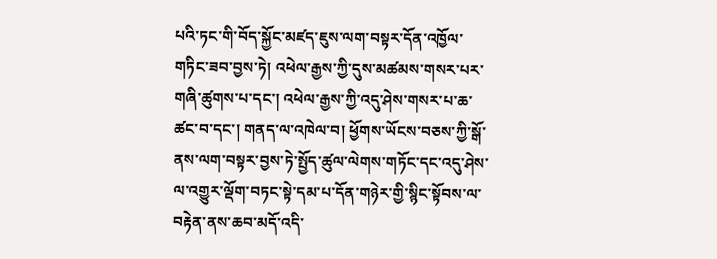པའི་ཏང་གི་བོད་སྐྱོང་མཛད་ཇུས་ལག་བསྟར་དོན་འཁྱོལ་གཏིང་ཟབ་བྱས་ཏེ། འཕེལ་རྒྱས་ཀྱི་དུས་མཚམས་གསར་པར་གཞི་ཚུགས་པ་དང་། འཕེལ་རྒྱས་ཀྱི་འདུ་ཤེས་གསར་པ་ཆ་ཚང་བ་དང་། གནད་ལ་འཁེལ་བ། ཕྱོགས་ཡོངས་བཅས་ཀྱི་སྒོ་ནས་ལག་བསྟར་བྱས་ཏེ་སྤྱོད་ཚུལ་ལེགས་གཏོང་དང་འདུ་ཤེས་ལ་འགྱུར་ལྡོག་བཏང་སྟེ་དམ་པ་དོན་གཉེར་གྱི་སྙིང་སྟོབས་ལ་བརྟེན་ནས་ཆབ་མདོ་འདི་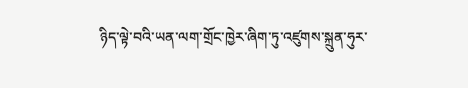ཉིད་ལྟེ་བའི་ཡན་ལག་གྲོང་ཁྱེར་ཞིག་ཏུ་འཛུགས་སྐྲུན་ཧུར་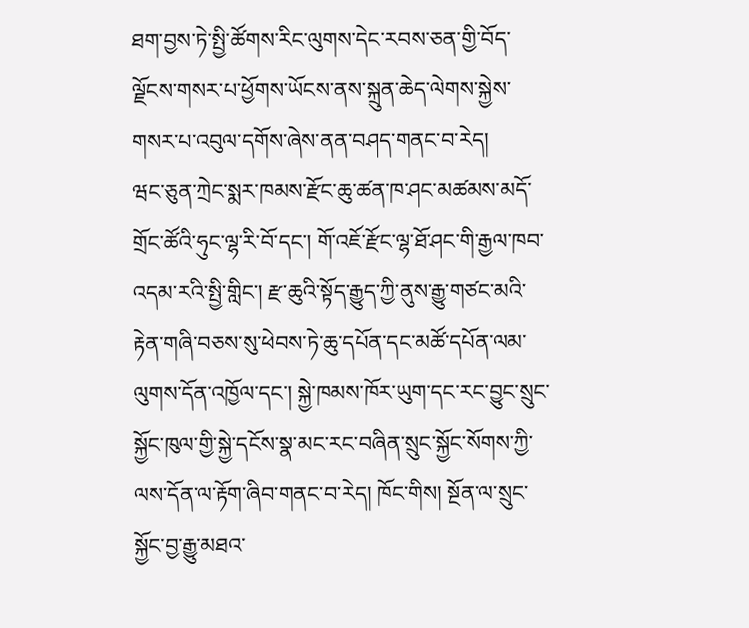ཐག་བྱས་ཏེ་སྤྱི་ཚོགས་རིང་ལུགས་དེང་རབས་ཅན་གྱི་བོད་ལྗོངས་གསར་པ་ཕྱོགས་ཡོངས་ནས་སྐྲུན་ཆེད་ལེགས་སྐྱེས་གསར་པ་འབུལ་དགོས་ཞེས་ནན་བཤད་གནང་བ་རེད།
ཝང་ཅུན་ཀྲེང་སྨར་ཁམས་རྫོང་ཆུ་ཚན་ཁ་ཤང་མཚམས་མདོ་གྲོང་ཚོའི་ཧུང་ལྷ་རི་བོ་དང་། གོ་འཇོ་རྫོང་ལྷ་ཐོ་ཤང་གི་རྒྱལ་ཁབ་འདམ་རའི་སྤྱི་གླིང་། རྫ་ཆུའི་སྟོད་རྒྱུད་ཀྱི་ནུས་རྒྱུ་གཙང་མའི་རྟེན་གཞི་བཅས་སུ་ཕེབས་ཏེ་ཆུ་དཔོན་དང་མཚོ་དཔོན་ལམ་ལུགས་དོན་འཁྱོལ་དང་། སྐྱེ་ཁམས་ཁོར་ཡུག་དང་རང་བྱུང་སྲུང་སྐྱོང་ཁུལ་གྱི་སྐྱེ་དངོས་སྣ་མང་རང་བཞིན་སྲུང་སྐྱོང་སོགས་ཀྱི་ལས་དོན་ལ་རྟོག་ཞིབ་གནང་བ་རེད། ཁོང་གིས། སྔོན་ལ་སྲུང་སྐྱོང་བྱ་རྒྱུ་མཐའ་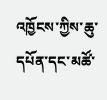འཁྱོངས་ཀྱིས་ཆུ་དཔོན་དང་མཚོ་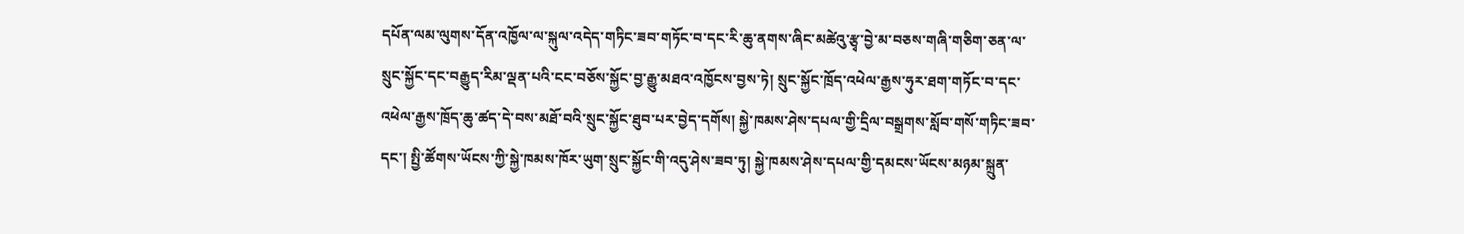དཔོན་ལམ་ལུགས་དོན་འཁྱོལ་ལ་སྐུལ་འདེད་གཏིང་ཟབ་གཏོང་བ་དང་རི་ཆུ་ནགས་ཞིང་མཚེའུ་རྩྭ་བྱེ་མ་བཅས་གཞི་གཅིག་ཅན་ལ་སྲུང་སྐྱོང་དང་བརྒྱུད་རིམ་ལྡན་པའི་ངང་བཅོས་སྐྱོང་བྱ་རྒྱུ་མཐའ་འཁྱོངས་བྱས་ཏེ། སྲུང་སྐྱོང་ཁྲོད་འཕེལ་རྒྱས་ཧུར་ཐག་གཏོང་བ་དང་འཕེལ་རྒྱས་ཁྲོད་ཆུ་ཚད་དེ་བས་མཐོ་བའི་སྲུང་སྐྱོང་ཐུབ་པར་བྱེད་དགོས། སྐྱེ་ཁམས་ཤེས་དཔལ་གྱི་དྲིལ་བསྒྲགས་སློབ་གསོ་གཏིང་ཟབ་དང་། སྤྱི་ཚོགས་ཡོངས་ཀྱི་སྐྱེ་ཁམས་ཁོར་ཡུག་སྲུང་སྐྱོང་གི་འདུ་ཤེས་ཟབ་ཏུ། སྐྱེ་ཁམས་ཤེས་དཔལ་གྱི་དམངས་ཡོངས་མཉམ་སྐྲུན་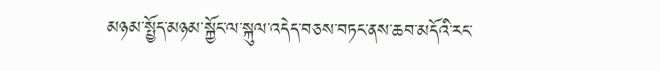མཉམ་སྤྱོད་མཉམ་སྐྱོང་ལ་སྐུལ་འདེད་བཅས་བཏང་ནས་ཆབ་མདོའི་རང་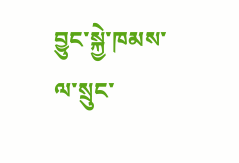བྱུང་སྐྱེ་ཁམས་ལ་སྲུང་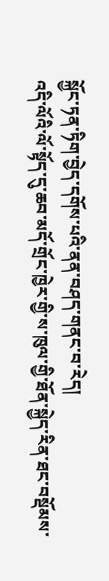སྐྱོང་ཏན་ཏིག་བྱེད་དགོས་པའི་ནན་བཤད་གནང་བ་རེད།
འདི་ལོའི་ལོ་སྟོད་དུ་ཆབ་མདོ་གྲོང་ཁྱེར་གྱི་ས་ཁུལ་གྱི་ཐོན་སྐྱེད་རིན་ཐང་བསྡོམས་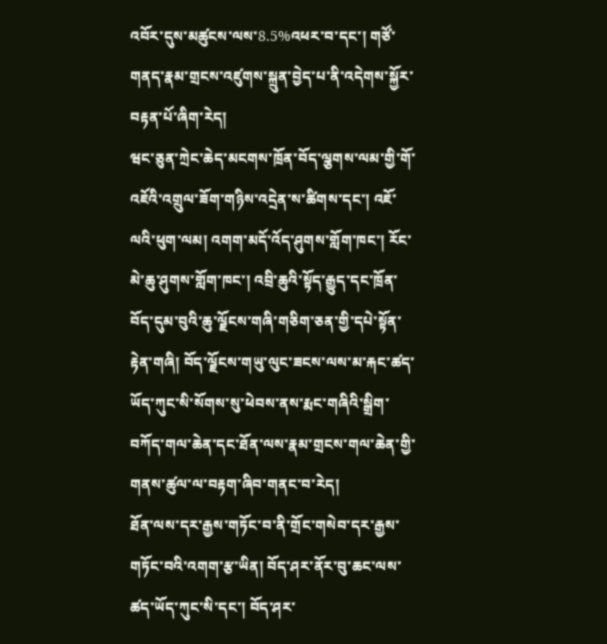འབོར་དུས་མཚུངས་ལས་8.5%འཕར་བ་དང་། གཙོ་གནད་རྣམ་གྲངས་འཛུགས་སྐྲུན་བྱེད་པ་ནི་འདེགས་སྐྱོར་བརྟན་པོ་ཞིག་རེད།
ཝང་ཅུན་ཀྲེང་ཆེད་མངགས་ཁྲོན་བོད་ལྕགས་ལམ་གྱི་གོ་འཇོའི་འགྲུལ་ཟོག་གཉིས་འདྲེན་ས་ཚིགས་དང་། འཇོ་ལའི་ཕུག་ལམ། འགག་མདོ་འོད་ཤུགས་གློག་ཁང་། རོང་མེ་ཆུ་ཤུགས་གློག་ཁང་། འབྲི་ཆུའི་སྟོད་རྒྱུད་དང་ཁྲོན་བོད་དུམ་བུའི་ཆུ་ལྗོངས་གཞི་གཅིག་ཅན་གྱི་དཔེ་སྟོན་རྟེན་གཞི། བོད་ལྗོངས་གཡུ་ལུང་ཟངས་ལས་མ་རྐང་ཚད་ཡོད་ཀུང་སི་སོགས་སུ་ཕེབས་ནས་རྨང་གཞིའི་སྒྲིག་བཀོད་གལ་ཆེན་དང་ཐོན་ལས་རྣམ་གྲངས་གལ་ཆེན་གྱི་གནས་ཚུལ་ལ་བརྟག་ཞིབ་གནང་བ་རེད།
ཐོན་ལས་དར་རྒྱས་གཏོང་བ་ནི་གྲོང་གསེབ་དར་རྒྱས་གཏོང་བའི་འགག་རྩ་ཡིན། བོད་ཤར་ནོར་བུ་ཆང་ལས་ཚད་ཡོད་ཀུང་སི་དང་། བོད་ཤར་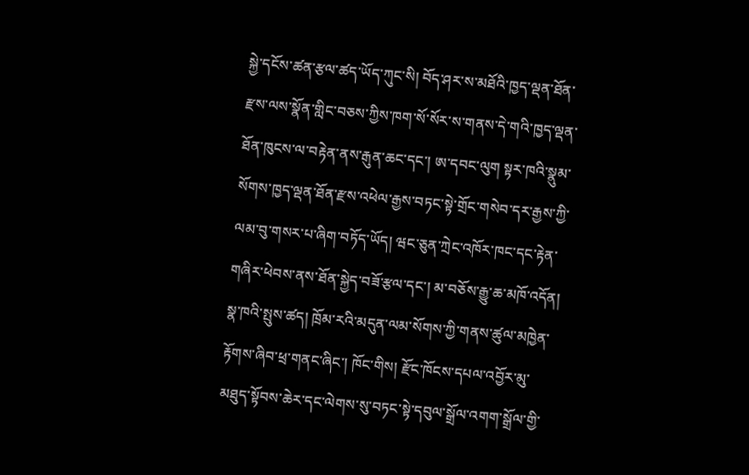སྐྱེ་དངོས་ཚན་རྩལ་ཚད་ཡོད་ཀུང་སི། བོད་ཤར་ས་མཐོའི་ཁྱད་ལྡན་ཐོན་རྫས་ལས་སྣོན་གླིང་བཅས་ཀྱིས་ཁག་སོ་སོར་ས་གནས་དེ་གའི་ཁྱད་ལྡན་ཐོན་ཁུངས་ལ་བརྟེན་ནས་རྒུན་ཆང་དང་། ཨ་དབང་ལུག སྟར་ཁའི་སྣུམ་སོགས་ཁྱད་ལྡན་ཐོན་རྫས་འཕེལ་རྒྱས་བཏང་སྟེ་གྲོང་གསེབ་དར་རྒྱས་ཀྱི་ལམ་བུ་གསར་པ་ཞིག་བཏོད་ཡོད། ཝང་ཅུན་ཀྲེང་འཁོར་ཁང་དང་རྟེན་གཞིར་ཕེབས་ནས་ཐོན་སྐྱེད་བཟོ་རྩལ་དང་། མ་བཅོས་རྒྱུ་ཆ་མཁོ་འདོན། སྣ་ཁའི་སྤུས་ཚད། ཁྲོམ་རའི་མདུན་ལམ་སོགས་ཀྱི་གནས་ཚུལ་མཁྱེན་རྟོགས་ཞིབ་ཕྲ་གནང་ཞིང་། ཁོང་གིས། རྫོང་ཁོངས་དཔལ་འབྱོར་མུ་མཐུད་སྟོབས་ཆེར་དང་ལེགས་སུ་བཏང་སྟེ་དབུལ་སྒྲོལ་འགག་སྒྲོལ་གྱི་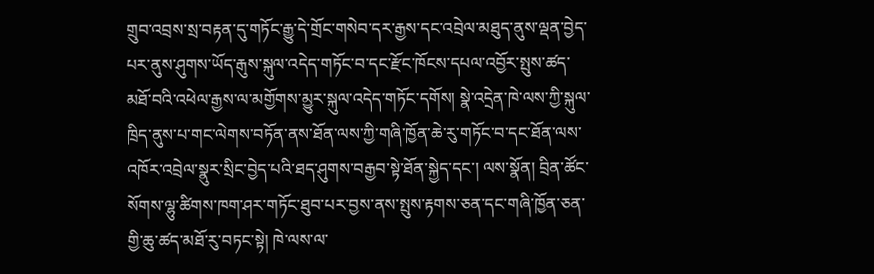གྲུབ་འབྲས་སྲ་བརྟན་དུ་གཏོང་རྒྱུ་དེ་གྲོང་གསེབ་དར་རྒྱས་དང་འབྲེལ་མཐུད་ནུས་ལྡན་བྱེད་པར་ནུས་ཤུགས་ཡོད་རྒུས་སྐུལ་འདེད་གཏོང་བ་དང་རྫོང་ཁོངས་དཔལ་འབྱོར་སྤུས་ཚད་མཐོ་བའི་འཕེལ་རྒྱས་ལ་མགྱོགས་མྱུར་སྐུལ་འདེད་གཏོང་དགོས། སྣེ་འདྲེན་ཁེ་ལས་ཀྱི་སྐུལ་ཁྲིད་ནུས་པ་གང་ལེགས་བཏོན་ནས་ཐོན་ལས་ཀྱི་གཞི་ཁྱོན་ཆེ་རུ་གཏོང་བ་དང་ཐོན་ལས་འཁོར་འབྲེལ་སྣུར་སྲིང་བྱེད་པའི་ཐད་ཤུགས་བརྒྱབ་སྟེ་ཐོན་སྐྱེད་དང་། ལས་སྣོན། བྲིན་ཚོང་སོགས་ལྷུ་ཚིགས་ཁག་ཤར་གཏོང་ཐུབ་པར་བྱས་ནས་སྤུས་རྟགས་ཅན་དང་གཞི་ཁྱོན་ཅན་གྱི་ཆུ་ཚད་མཐོ་རུ་བཏང་སྟེ། ཁེ་ལས་ལ་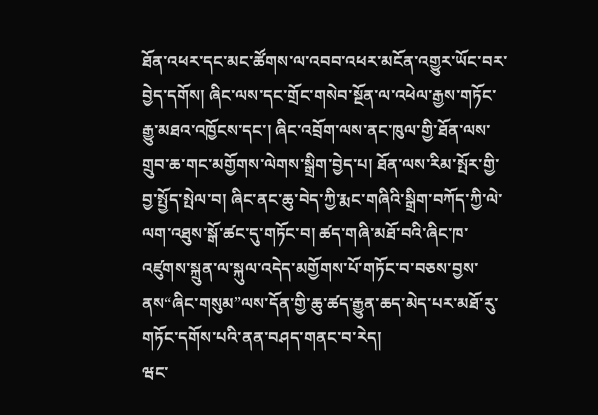ཐོན་འཕར་དང་མང་ཚོགས་ལ་འབབ་འཕར་མངོན་འགྱུར་ཡོང་བར་བྱེད་དགོས། ཞིང་ལས་དང་གྲོང་གསེབ་སྔོན་ལ་འཕེལ་རྒྱས་གཏོང་རྒྱུ་མཐའ་འཁྱོངས་དང་། ཞིང་འབྲོག་ལས་ནང་ཁུལ་གྱི་ཐོན་ལས་གྲུབ་ཆ་གང་མགྱོགས་ལེགས་སྒྲིག་བྱེད་པ། ཐོན་ལས་རིམ་སྤོར་གྱི་བྱ་སྤྱོད་སྤེལ་བ། ཞིང་ནང་ཆུ་བེད་ཀྱི་རྨང་གཞིའི་སྒྲིག་བཀོད་ཀྱི་ལེ་ལག་འཐུས་སྒོ་ཚང་དུ་གཏོང་བ། ཚད་གཞི་མཐོ་བའི་ཞིང་ཁ་འཛུགས་སྐྲུན་ལ་སྐུལ་འདེད་མགྱོགས་པོ་གཏོང་བ་བཅས་བྱས་ནས“ཞིང་གསུམ”ལས་དོན་གྱི་ཆུ་ཚད་རྒྱུན་ཆད་མེད་པར་མཐོ་རུ་གཏོང་དགོས་པའི་ནན་བཤད་གནང་བ་རེད།
ཝང་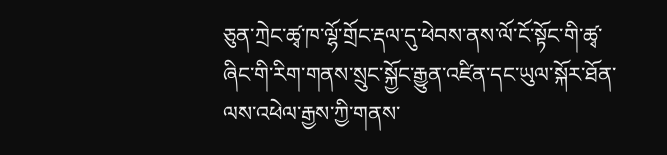ཅུན་ཀྲེང་ཚྭ་ཁ་ལྷོ་གྲོང་རྡལ་དུ་ཕེབས་ནས་ལོ་ངོ་སྟོང་གི་ཚྭ་ཞིང་གི་རིག་གནས་སྲུང་སྐྱོང་རྒྱུན་འཛིན་དང་ཡུལ་སྐོར་ཐོན་ལས་འཕེལ་རྒྱས་ཀྱི་གནས་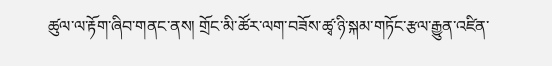ཚུལ་ལ་རྟོག་ཞིབ་གནང་ནས། གྲོང་མི་ཚོར་ལག་བཟོས་ཚྭ་ཉི་སྐམ་གཏོང་རྩལ་རྒྱུན་འཛིན་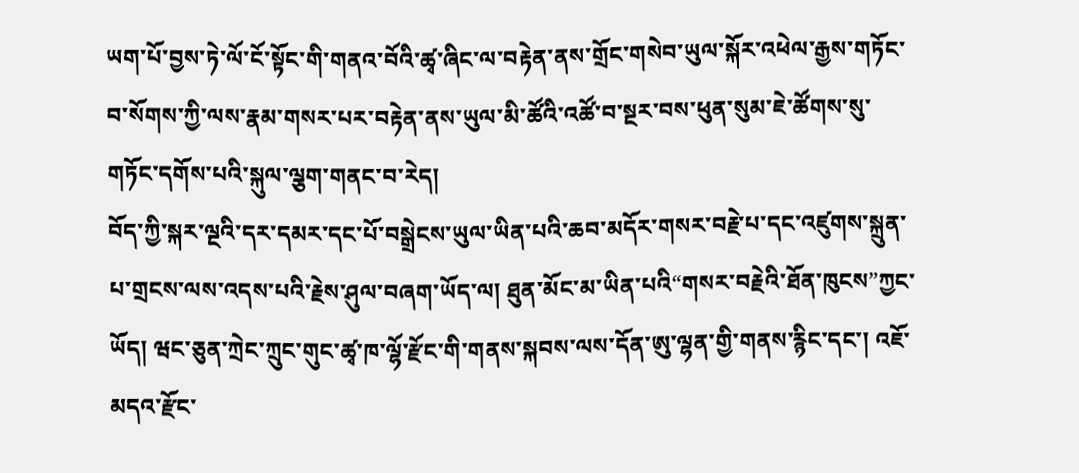ཡག་པོ་བྱས་ཏེ་ལོ་ངོ་སྟོང་གི་གནའ་བོའི་ཚྭ་ཞིང་ལ་བརྟེན་ནས་གྲོང་གསེབ་ཡུལ་སྐོར་འཕེལ་རྒྱས་གཏོང་བ་སོགས་ཀྱི་ལས་རྣམ་གསར་པར་བརྟེན་ནས་ཡུལ་མི་ཚོའི་འཚོ་བ་སྔར་བས་ཕུན་སུམ་ཇེ་ཚོགས་སུ་གཏོང་དགོས་པའི་སྐུལ་ལྕག་གནང་བ་རེད།
བོད་ཀྱི་སྐར་ལྔའི་དར་དམར་དང་པོ་བསྒྲེངས་ཡུལ་ཡིན་པའི་ཆབ་མདོར་གསར་བརྗེ་པ་དང་འཛུགས་སྐྲུན་པ་གྲངས་ལས་འདས་པའི་རྗེས་ཤུལ་བཞག་ཡོད་ལ། ཐུན་མོང་མ་ཡིན་པའི“གསར་བརྗེའི་ཐོན་ཁུངས”ཀྱང་ཡོད། ཝང་ཅུན་ཀྲེང་ཀྲུང་གུང་ཚྭ་ཁ་ལྷོ་རྫོང་གི་གནས་སྐབས་ལས་དོན་ཨུ་ལྷན་གྱི་གནས་རྙིང་དང་། འཇོ་མདའ་རྫོང་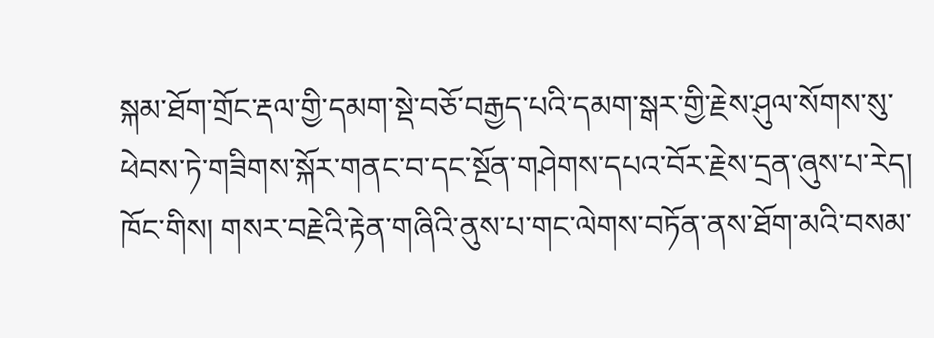སྐམ་ཐོག་གྲོང་རྡལ་གྱི་དམག་སྡེ་བཅོ་བརྒྱད་པའི་དམག་སྒར་གྱི་རྗེས་ཤུལ་སོགས་སུ་ཕེབས་ཏེ་གཟིགས་སྐོར་གནང་བ་དང་སྔོན་གཤེགས་དཔའ་བོར་རྗེས་དྲན་ཞུས་པ་རེད། ཁོང་གིས། གསར་བརྗེའི་རྟེན་གཞིའི་ནུས་པ་གང་ལེགས་བཏོན་ནས་ཐོག་མའི་བསམ་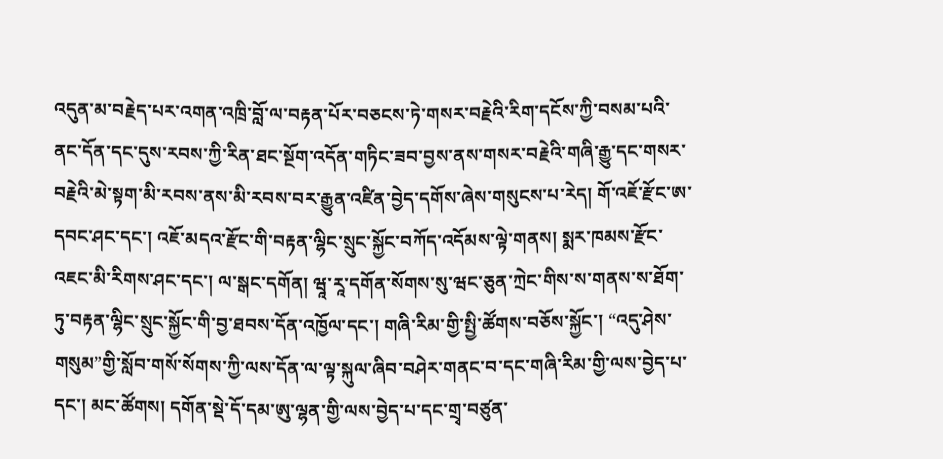འདུན་མ་བརྗེད་པར་འགན་འཁྲི་བློ་ལ་བརྟན་པོར་བཅངས་ཏེ་གསར་བརྗེའི་རིག་དངོས་ཀྱི་བསམ་པའི་ནང་དོན་དང་དུས་རབས་ཀྱི་རིན་ཐང་སྔོག་འདོན་གཏིང་ཟབ་བྱས་ནས་གསར་བརྗེའི་གཞི་རྒྱུ་དང་གསར་བརྗེའི་མེ་སྟག་མི་རབས་ནས་མི་རབས་བར་རྒྱུན་འཛིན་བྱེད་དགོས་ཞེས་གསུངས་པ་རེད། གོ་འཇོ་རྫོང་ཨ་དབང་ཤང་དང་། འཇོ་མདའ་རྫོང་གི་བརྟན་ལྷིང་སྲུང་སྐྱོང་བཀོད་འདོམས་ལྟེ་གནས། སྨར་ཁམས་རྫོང་འཇང་མི་རིགས་ཤང་དང་། ལ་སྒང་དགོན། ཝཱ་རཱ་དགོན་སོགས་སུ་ཝང་ཅུན་ཀྲེང་གིས་ས་གནས་ས་ཐོག་ཏུ་བརྟན་ལྷིང་སྲུང་སྐྱོང་གི་བྱ་ཐབས་དོན་འཁྱོལ་དང་། གཞི་རིམ་གྱི་སྤྱི་ཚོགས་བཅོས་སྐྱོང་། “འདུ་ཤེས་གསུམ”གྱི་སློབ་གསོ་སོགས་ཀྱི་ལས་དོན་ལ་ལྟ་སྐུལ་ཞིབ་བཤེར་གནང་བ་དང་གཞི་རིམ་གྱི་ལས་བྱེད་པ་དང་། མང་ཚོགས། དགོན་སྡེ་དོ་དམ་ཨུ་ལྷན་གྱི་ལས་བྱེད་པ་དང་གྲྭ་བཙུན་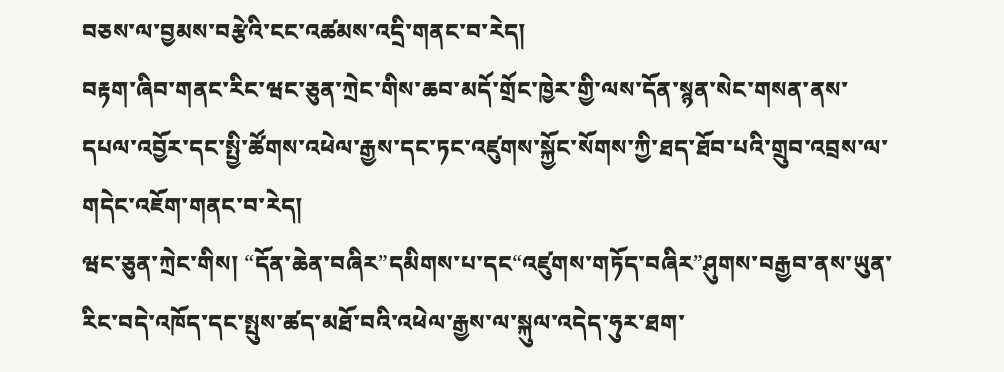བཅས་ལ་བྱམས་བརྩེའི་ངང་འཚམས་འདྲི་གནང་བ་རེད།
བརྟག་ཞིབ་གནང་རིང་ཝང་ཅུན་ཀྲེང་གིས་ཆབ་མདོ་གྲོང་ཁྱེར་གྱི་ལས་དོན་སྙན་སེང་གསན་ནས་དཔལ་འབྱོར་དང་སྤྱི་ཚོགས་འཕེལ་རྒྱས་དང་ཏང་འཛུགས་སྐྱོང་སོགས་ཀྱི་ཐད་ཐོབ་པའི་གྲུབ་འབྲས་ལ་གདེང་འཇོག་གནང་བ་རེད།
ཝང་ཅུན་ཀྲེང་གིས། “དོན་ཆེན་བཞིར”དམིགས་པ་དང“འཛུགས་གཏོད་བཞིར”ཤུགས་བརྒྱབ་ནས་ཡུན་རིང་བདེ་འཁོད་དང་སྤུས་ཚད་མཐོ་བའི་འཕེལ་རྒྱས་ལ་སྐུལ་འདེད་ཧུར་ཐག་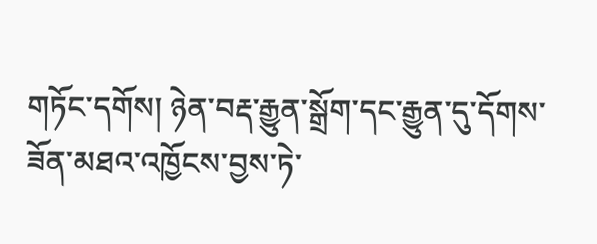གཏོང་དགོས། ཉེན་བརྡ་རྒྱུན་སྒྲོག་དང་རྒྱུན་དུ་དོགས་ཟོན་མཐའ་འཁྱོངས་བྱས་ཏེ་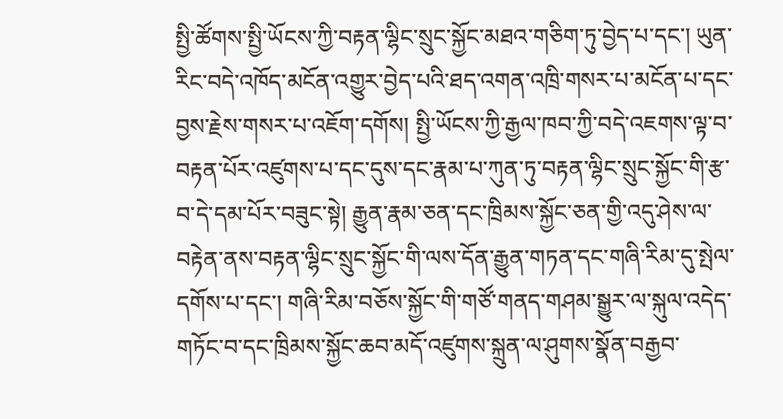སྤྱི་ཚོགས་སྤྱི་ཡོངས་ཀྱི་བརྟན་ལྷིང་སྲུང་སྐྱོང་མཐའ་གཅིག་ཏུ་བྱེད་པ་དང་། ཡུན་རིང་བདེ་འཁོད་མངོན་འགྱུར་བྱེད་པའི་ཐད་འགན་འཁྲི་གསར་པ་མངོན་པ་དང་བྱས་རྗེས་གསར་པ་འཇོག་དགོས། སྤྱི་ཡོངས་ཀྱི་རྒྱལ་ཁབ་ཀྱི་བདེ་འཇགས་ལྟ་བ་བརྟན་པོར་འཛུགས་པ་དང་དུས་དང་རྣམ་པ་ཀུན་ཏུ་བརྟན་ལྷིང་སྲུང་སྐྱོང་གི་རྩ་བ་དེ་དམ་པོར་བཟུང་སྟེ། རྒྱུན་རྣམ་ཅན་དང་ཁྲིམས་སྐྱོང་ཅན་གྱི་འདུ་ཤེས་ལ་བརྟེན་ནས་བརྟན་ལྷིང་སྲུང་སྐྱོང་གི་ལས་དོན་རྒྱུན་གཏན་དང་གཞི་རིམ་དུ་སྤེལ་དགོས་པ་དང་། གཞི་རིམ་བཅོས་སྐྱོང་གི་གཙོ་གནད་གཤམ་སྒྱུར་ལ་སྐུལ་འདེད་གཏོང་བ་དང་ཁྲིམས་སྐྱོང་ཆབ་མདོ་འཛུགས་སྐྲུན་ལ་ཤུགས་སྣོན་བརྒྱབ་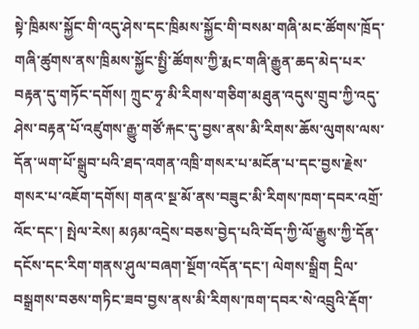སྟེ་ཁྲིམས་སྐྱོང་གི་འདུ་ཤེས་དང་ཁྲིམས་སྐྱོང་གི་བསམ་གཞི་མང་ཚོགས་ཁྲོད་གཞི་ཚུགས་ནས་ཁྲིམས་སྐྱོང་སྤྱི་ཚོགས་ཀྱི་རྨང་གཞི་རྒྱུན་ཆད་མེད་པར་བརྟན་དུ་གཏོང་དགོས། ཀྲུང་ཧྭ་མི་རིགས་གཅིག་མཐུན་འདུས་གྲུབ་ཀྱི་འདུ་ཤེས་བརྟན་པོ་འཛུགས་རྒྱུ་གཙོ་རྐང་དུ་བྱས་ནས་མི་རིགས་ཆོས་ལུགས་ལས་དོན་ཡག་པོ་སྒྲུབ་པའི་ཐད་འགན་འཁྲི་གསར་པ་མངོན་པ་དང་བྱས་རྗེས་གསར་པ་འཇོག་དགོས། གནའ་སྔ་མོ་ནས་བཟུང་མི་རིགས་ཁག་དབར་འགྲོ་འོང་དང་། སྤེལ་རེས། མཉམ་འདྲེས་བཅས་བྱེད་པའི་བོད་ཀྱི་ལོ་རྒྱུས་ཀྱི་དོན་དངོས་དང་རིག་གནས་ཤུལ་བཞག་སྔོག་འདོན་དང་། ལེགས་སྒྲིག དྲིལ་བསྒྲགས་བཅས་གཏིང་ཟབ་བྱས་ནས་མི་རིགས་ཁག་དབར་སེ་འབྲུའི་རྡོག་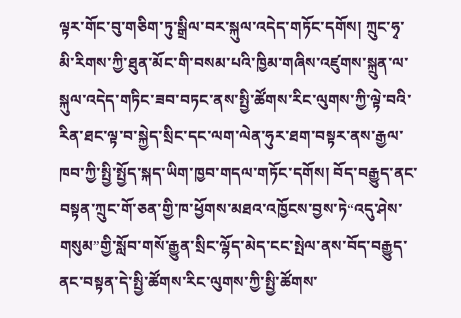ལྟར་གོང་བུ་གཅིག་ཏུ་སྒྲིལ་བར་སྐུལ་འདེད་གཏོང་དགོས། ཀྲུང་ཧྭ་མི་རིགས་ཀྱི་ཐུན་མོང་གི་བསམ་པའི་ཁྱིམ་གཞིས་འཛུགས་སྐྲུན་ལ་སྐུལ་འདེད་གཏིང་ཟབ་བཏང་ནས་སྤྱི་ཚོགས་རིང་ལུགས་ཀྱི་ལྟེ་བའི་རིན་ཐང་ལྟ་བ་སྐྱེད་སྲིང་དང་ལག་ལེན་ཧུར་ཐག་བསྟར་ནས་རྒྱལ་ཁབ་ཀྱི་སྤྱི་སྤྱོད་སྐད་ཡིག་ཁྱབ་གདལ་གཏོང་དགོས། བོད་བརྒྱུད་ནང་བསྟན་ཀྲུང་གོ་ཅན་གྱི་ཁ་ཕྱོགས་མཐའ་འཁྱོངས་བྱས་ཏེ“འདུ་ཤེས་གསུམ”གྱི་སློབ་གསོ་རྒྱུན་སྲིང་ལྷོད་མེད་ངང་སྤེལ་ནས་བོད་བརྒྱུད་ནང་བསྟན་དེ་སྤྱི་ཚོགས་རིང་ལུགས་ཀྱི་སྤྱི་ཚོགས་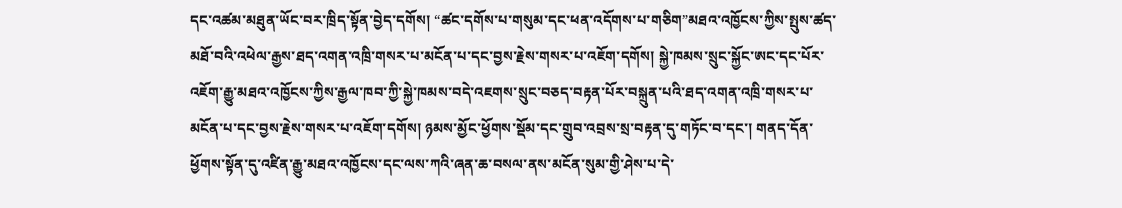དང་འཚམ་མཐུན་ཡོང་བར་ཁྲིད་སྟོན་བྱེད་དགོས། “ཚང་དགོས་པ་གསུམ་དང་ཕན་འདོགས་པ་གཅིག”མཐའ་འཁྱོངས་ཀྱིས་སྤུས་ཚད་མཐོ་བའི་འཕེལ་རྒྱས་ཐད་འགན་འཁྲི་གསར་པ་མངོན་པ་དང་བྱས་རྗེས་གསར་པ་འཇོག་དགོས། སྐྱེ་ཁམས་སྲུང་སྐྱོང་ཨང་དང་པོར་འཇོག་རྒྱུ་མཐའ་འཁྱོངས་ཀྱིས་རྒྱལ་ཁབ་ཀྱི་སྐྱེ་ཁམས་བདེ་འཇགས་སྲུང་བཅད་བརྟན་པོར་བསྐྲུན་པའི་ཐད་འགན་འཁྲི་གསར་པ་མངོན་པ་དང་བྱས་རྗེས་གསར་པ་འཇོག་དགོས། ཉམས་མྱོང་ཕྱོགས་སྡོམ་དང་གྲུབ་འབྲས་སྲ་བརྟན་དུ་གཏོང་བ་དང་། གནད་དོན་ཕྱོགས་སྟོན་དུ་འཛིན་རྒྱུ་མཐའ་འཁྱོངས་དང་ལས་ཀའི་ཞན་ཆ་བསལ་ནས་མངོན་སུམ་གྱི་ཤེས་པ་དེ་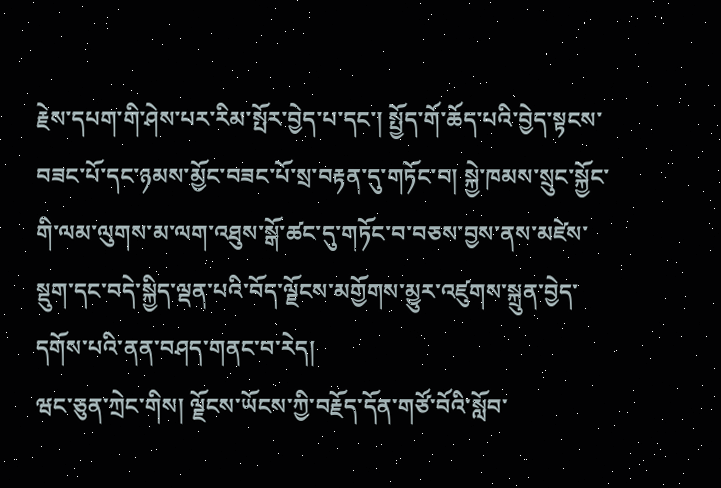རྗེས་དཔག་གི་ཤེས་པར་རིམ་སྤོར་བྱེད་པ་དང་། སྤྱོད་གོ་ཆོད་པའི་བྱེད་སྟངས་བཟང་པོ་དང་ཉམས་མྱོང་བཟང་པོ་སྲ་བརྟན་དུ་གཏོང་བ། སྐྱེ་ཁམས་སྲུང་སྐྱོང་གི་ལམ་ལུགས་མ་ལག་འཐུས་སྒོ་ཚང་དུ་གཏོང་བ་བཅས་བྱས་ནས་མཛེས་སྡུག་དང་བདེ་སྐྱིད་ལྡན་པའི་བོད་ལྗོངས་མགྱོགས་མྱུར་འཛུགས་སྐྲུན་བྱེད་དགོས་པའི་ནན་བཤད་གནང་བ་རེད།
ཝང་ཅུན་ཀྲེང་གིས། ལྗོངས་ཡོངས་ཀྱི་བརྗོད་དོན་གཙོ་བོའི་སློབ་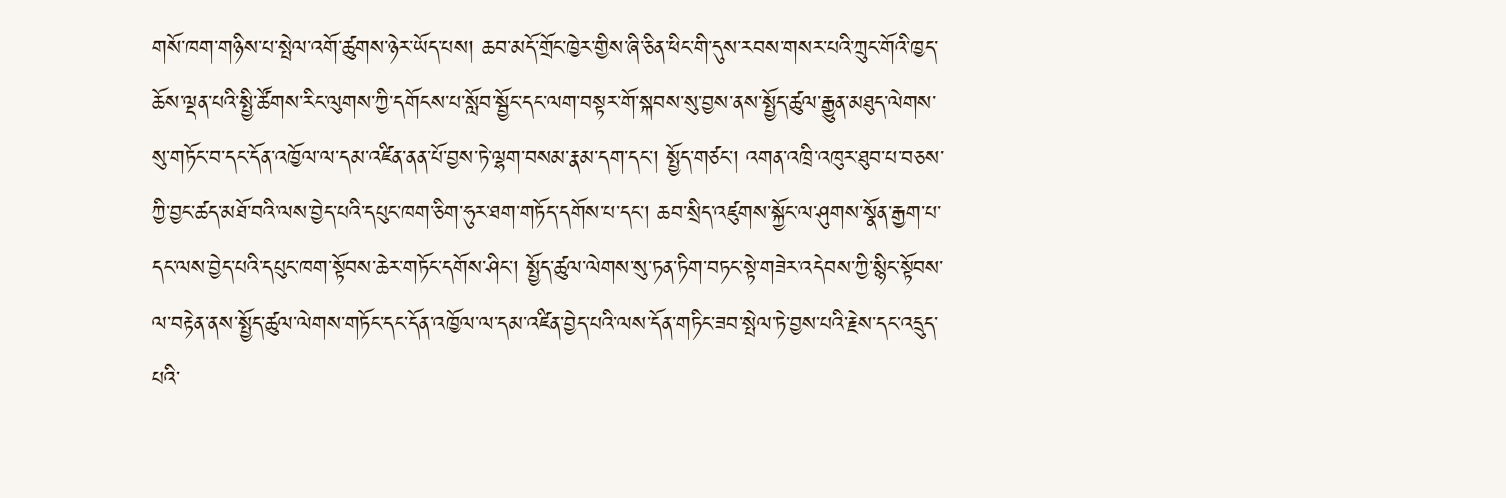གསོ་ཁག་གཉིས་པ་སྤེལ་འགོ་ཚུགས་ཉེར་ཡོད་པས། ཆབ་མདོ་གྲོང་ཁྱེར་གྱིས་ཞི་ཅིན་ཕིང་གི་དུས་རབས་གསར་པའི་ཀྲུང་གོའི་ཁྱད་ཆོས་ལྡན་པའི་སྤྱི་ཚོགས་རིང་ལུགས་ཀྱི་དགོངས་པ་སློབ་སྦྱོང་དང་ལག་བསྟར་གོ་སྐབས་སུ་བྱས་ནས་སྤྱོད་ཚུལ་རྒྱུན་མཐུད་ལེགས་སུ་གཏོང་བ་དང་དོན་འཁྱོལ་ལ་དམ་འཛིན་ནན་པོ་བྱས་ཏེ་ལྷག་བསམ་རྣམ་དག་དང་། སྤྱོད་གཙང་། འགན་འཁྲི་འཁུར་ཐུབ་པ་བཅས་ཀྱི་བྱང་ཚད་མཐོ་བའི་ལས་བྱེད་པའི་དཔུང་ཁག་ཅིག་ཧུར་ཐག་གཏོད་དགོས་པ་དང་། ཆབ་སྲིད་འཛུགས་སྐྱོང་ལ་ཤུགས་སྣོན་རྒྱག་པ་དང་ལས་བྱེད་པའི་དཔུང་ཁག་སྟོབས་ཆེར་གཏོང་དགོས་ཤིང་། སྤྱོད་ཚུལ་ལེགས་སུ་ཏན་ཏིག་བཏང་སྟེ་གཟེར་འདེབས་ཀྱི་སྙིང་སྟོབས་ལ་བརྟེན་ནས་སྤྱོད་ཚུལ་ལེགས་གཏོང་དང་དོན་འཁྱོལ་ལ་དམ་འཛིན་བྱེད་པའི་ལས་དོན་གཏིང་ཟབ་སྤེལ་ཏེ་བྱས་པའི་རྗེས་དང་འདྲུད་པའི་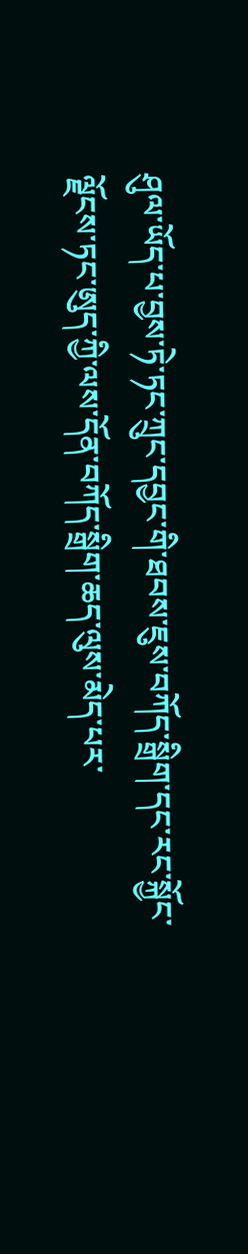ཤུལ་ཡོད་པ་བྱས་ཏེ་ཏང་ཀྲུང་དབྱང་གི་ཐབས་ཇུས་བཀོད་སྒྲིག་དང་རང་སྐྱོང་ལྗོངས་ཏང་ཨུད་ཀྱི་ལས་དོན་བཀོད་སྒྲིག་ཆད་ལུས་མེད་པར་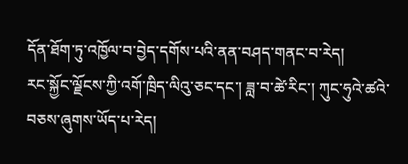དོན་ཐོག་ཏུ་འཁྱོལ་བ་བྱེད་དགོས་པའི་ནན་བཤད་གནང་བ་རེད།
རང་སྐྱོང་ལྗོངས་ཀྱི་འགོ་ཁྲིད་ལིའུ་ཅང་དང་། ཟླ་བ་ཚེ་རིང་། ཀུང་ཧུའེ་ཚའེ་བཅས་ཞུགས་ཡོད་པ་རེད།